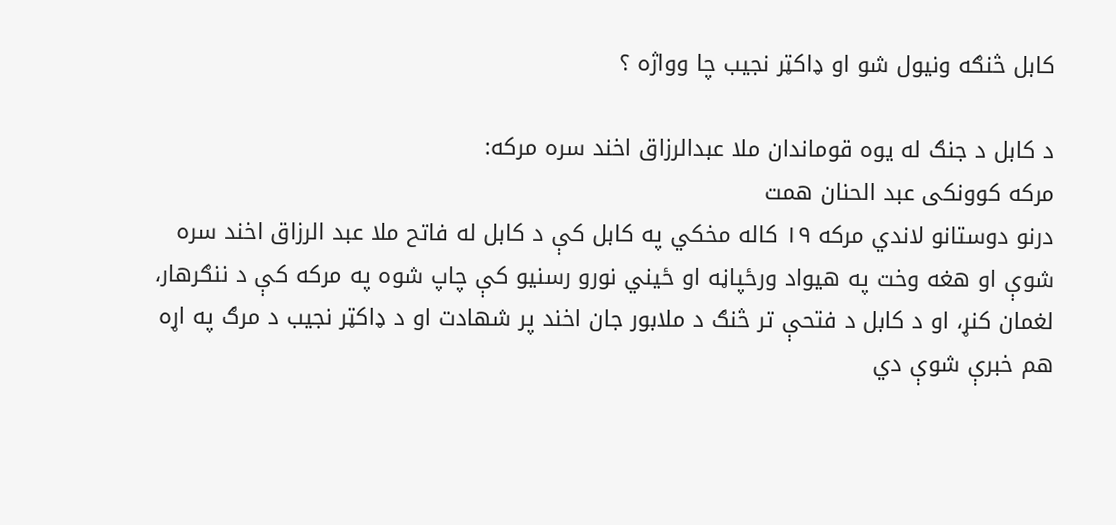کابل څنګه ونیول شو او ډاکټر نجیب چا وواژه ؟

د کابل د جنګ له یوه قوماندان ملا عبدالرزاق اخند سره مرکه:
مرکه کوونکی عبد الحنان همت
درنو دوستانو لاندي مرکه ۱۹ کاله مخکي په کابل کې د کابل له فاتح ملا عبد الرزاق اخند سره شوې او هغه وخت په هیواد ورځپاڼه او ځیني نورو رسنیو کې چاپ شوه په مرکه کې د ننګرهار، لغمان کنړ، او د کابل د فتحې تر څنګ د ملابور جان اخند پر شهادت او د ډاکټر نجیب د مرګ په اړه هم خبرې شوې دي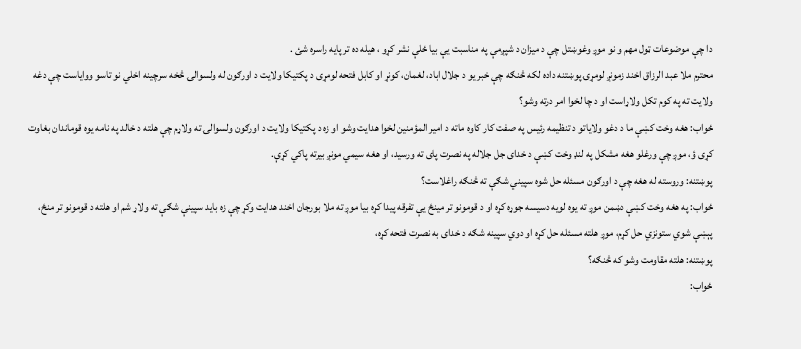دا چې موضوعات ټول مهم و نو موږ وغوښتل چې د میزان د شپږمې په مناسبت یې بیا ځلې نشر کړو ، هیله ده تر پایه راسره شئ .
محترم ملا عبد الرزاق اخند زمونږ لومړۍ پوښتنه داده لکه څنګه چې خبر یو د جلال اباد، لغمان، کونړ او کابل فتحه لومړی د پکتیکا ولایت د اورګون له ولسوالۍ څخه سرچینه اخلي نو تاسو ووایاست چې دغه ولایت ته په کوم تکل ولاړاست او د چا لخوا امر درته وشو؟
ځواب: هغه وخت کښې ما د دغو ولایاتو د تنظیمه رئیس په صفت کار کاوه ماته د امیر المؤمنین لخوا هدایت وشو او زه د پکتیکا ولایت د اورګون ولسوالۍ ته ولاړم چې هلته د خالد په نامه یوه قوماندان بغاوت کړی ؤ، موږ چې ورغلو هغه مشکل په لنډ وخت کښې د خدای جل جلاله په نصرت پای ته ورسید، او هغه سیمي مونږ بیرته پاکي کړې.
پوښتنه: وروسته له هغه چې د اورګون مسئله حل شوه سپیني شګې ته څنګه راغلاست؟
ځواب: په هغه وخت کښې دښمن موږ ته یوه لویه دسیسه جوړه کړه او د قومونو تر مینځ یې تفرقه پیدا کړه بیا موږ ته ملا بورجان اخند هدایت وکړ چې زه باید سپینې شګې ته ولاړ شم او هلته د قومونو تر منځ، پېښې شوي ستونزي حل کړم، موږ هلته مسئله حل کړه او دوي سپینه شګه د خدای به نصرت فتحه کړه،
پوښتنه: هلته مقاومت وشو که څنګه؟
ځواب: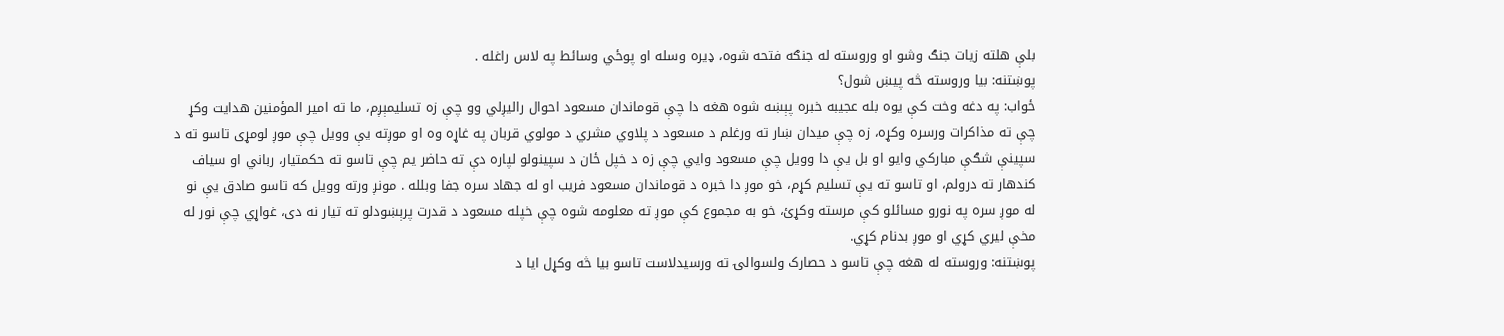بلې هلته زیات جنګ وشو او وروسته له جنګه فتحه شوه، ډیره وسله او پوځي وسائط په لاس راغله .
پوښتنه: بیا وروسته څه پیښ شول؟
ځواب: په دغه وخت کې یوه بله عجیبه خبره پېښه شوه هغه دا چې قوماندان مسعود احوال رالیږلي وو چې زه تسلیمېږم، ما ته امیر المؤمنین هدایت وکړ چې ته مذاکرات ورسره وکړه، زه چې میدان ښار ته ورغلم د مسعود د پلاوي مشري د مولوي قربان په غاړه وه او موږته یې وویل چې موږ لومړی تاسو ته د سپینې شګې مبارکي وایو او بل یې دا وویل چې مسعود وایي چې زه د خپل ځان د سپینولو لپاره دې ته حاضر یم چې تاسو ته حکمتیار، رباني او سیاف کندهار ته درولم، او تاسو ته یې تسلیم کړم، خو موږ دا خبره د قوماندان مسعود فریب او له جهاد سره جفا وبلله . مونږ ورته وویل که تاسو صادق یې نو له موږ سره په نورو مسائلو کې مرسته وکړئ، خو به مجموع کې موږ ته معلومه شوه چې خپله مسعود د قدرت پرېښودلو ته تیار نه دی، غواړي چې نور له مخې لیري کړي او موږ بدنام کړي.
پوښتنه: وروسته له هغه چې تاسو د حصارک ولسوالۍ ته ورسیدلاست تاسو بیا څه وکړل ایا د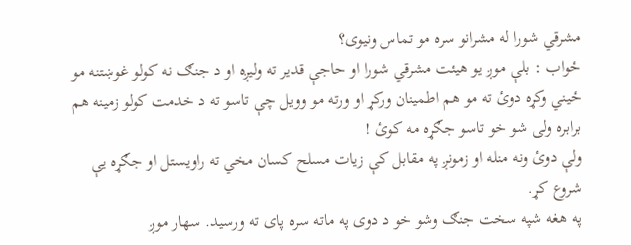مشرقي شورا له مشرانو سره مو تماس ونیوی؟
ځواب : بلې موږ یو هیئت مشرقي شورا او حاجې قدیر ته ولیږه او د جنګ نه کولو غوښتنه مو ځیني وکړه دوئ ته مو هم اطمینان ورکړ او ورته مو وویل چې تاسو ته د خدمت کولو زمینه هم برابره ولی شو خو تاسو جګړه مه کوئ !
ولې دوئ ونه منله او زمونږ په مقابل کې زیات مسلح کسان مخي ته راویستل او جګړه یې شروع کړ.
په هغه شپه سخت جنګ وشو خو د دوی په ماته سره پای ته ورسید. سهار موږ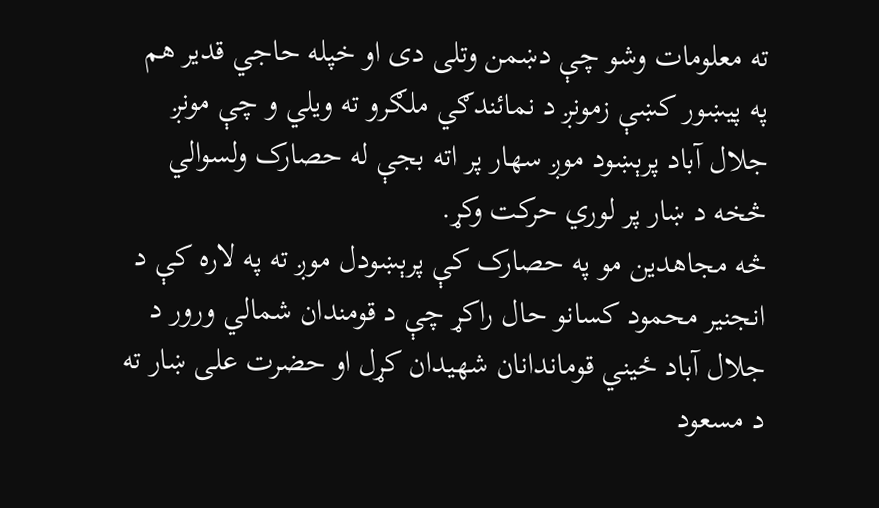ته معلومات وشو چې دښمن وتلی دی او خپله حاجي قدیر هم په پیښور کښې زمونږ د نمائندګي ملګرو ته ویلي و چې مونږ جلال آباد پرېښود موږ سهار پر اته بجې له حصارک ولسوالي څخه د ښار پر لوري حرکت وکړ.
څه مجاهدین مو په حصارک کې پرېښودل موږ ته په لاره کې د انجنیر محمود کسانو حال راکړ چې د قومندان شمالي ورور د جلال آباد ځیني قوماندانان شهیدان کړل او حضرت علی ښار ته د مسعود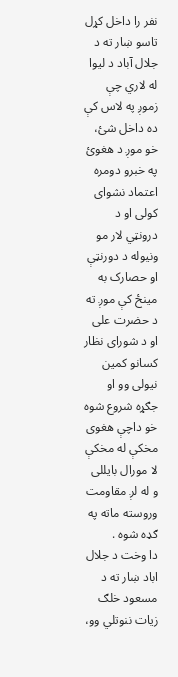نفر را داخل کړل تاسو ښار ته د جلال آباد د لیوا له لاري چې زموږ په لاس کې ده داخل شئ، خو موږ د هغوئ په خبرو دومره اعتماد نشوای کولی او د درونټي لار مو ونیوله د دورنټې او حصارک به مینځ کې موږ ته د حضرت علی او د شورای نظار کسانو کمین نیولی وو او جګړه شروع شوه خو داچې هغوی مخکې له مخکې لا مورال بایللی و له لږ مقاومت وروسته ماته په ګډه شوه .
دا وخت د جلال اباد ښار ته د مسعود خلګ زیات ننوتلي وو،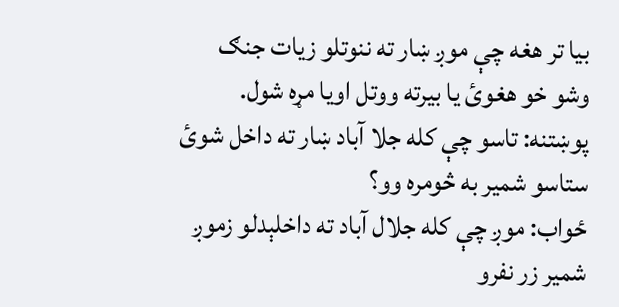بیا تر هغه چې موږ ښار ته ننوتلو زیات جنګ وشو خو هغوئ یا بیرته ووتل اویا مړه شول.
پوښتنه: تاسو چې کله جلا آباد ښار ته داخل شوئ ستاسو شمیر به څومره وو؟
ځواب: موږ چې کله جلال آباد ته داخلېدلو زموږ شمیر زر نفرو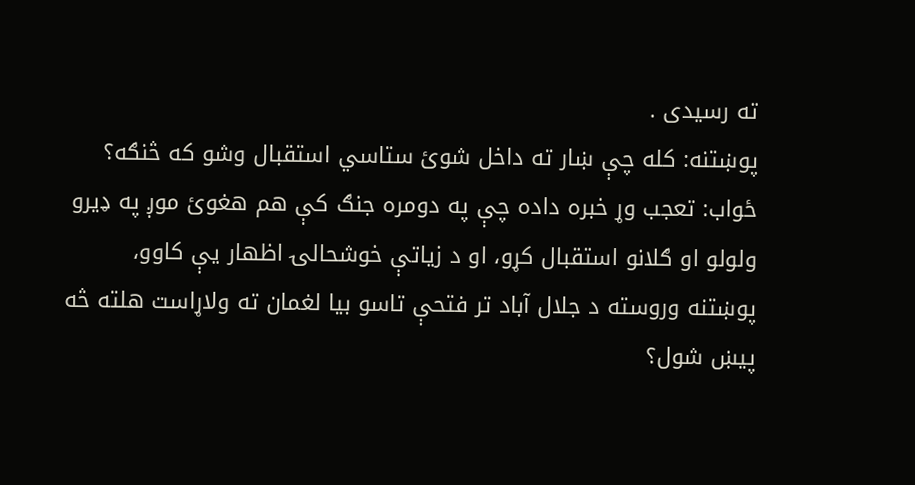ته رسیدی .
پوښتنه: کله چې ښار ته داخل شوئ ستاسي استقبال وشو که څنګه؟
ځواب: تعجب وړ خبره داده چې په دومره جنګ کې هم هغوئ موږ په ډیرو ولولو او ګلانو استقبال کړو، او د زیاتې خوشحالۍ اظهار یې کاوو،
پوښتنه وروسته د جلال آباد تر فتحې تاسو بیا لغمان ته ولاړاست هلته څه پیښ شول؟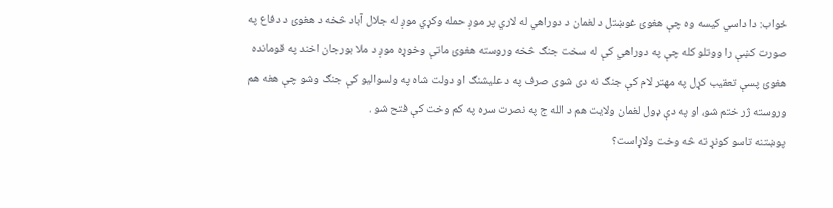ځواب: دا داسي کیسه وه چې هغوئ غوښتل د لغمان د دوراهي له لاري پر موږ حمله وکړي موږ له جلال آباد څخه د هغوئ د دفاع په صورت کښې را ووتلو کله چې په دوراهي کې له سخت جنګ څخه وروسته هغوئ ماتې وخوړه موږ د ملا بورجان اخند په قومانده هغوئ پسې تعقیب کړل په مهتر لام کې جنګ نه دی شوی صرف په د علیشنګ او دولت شاه په ولسوالیو کې جنګ وشو چې هغه هم وروسته ژر ختم شو، او په دې ډول لغمان ولایت هم د الله ج په نصرت سره په کم وخت کې فتح شو .
پوښتنه تاسو کونړ ته څه وخت ولاړاست؟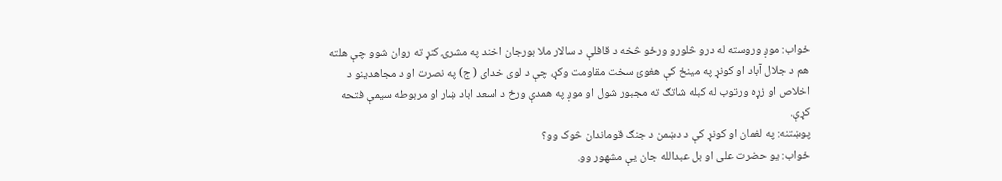ځواب: موږ وروسته له درو څلورو ورځو څخه د قافلې د سالار ملا بورجان اخند په مشرۍ کنړ ته روان شوو چې هلته هم د جلال آباد او کونړ په مینځ کې هغوئ سخت مقاومت وکړ، چې د لوی خدای ( ج) په نصرت او د مجاهدینو د اخلاص او زړه ورتوب له کبله شاتګ ته مجبور شول او موږ په همدې ورځ د اسعد اباد ښار او مربوطه سیمې فتحه کړې.
پوښتنه: په لغمان او کونړ کې د دښمن د جنګ قوماندان څوک وو؟
ځواب: یو حضرت علی او بل عبدالله جان یې مشهور وو.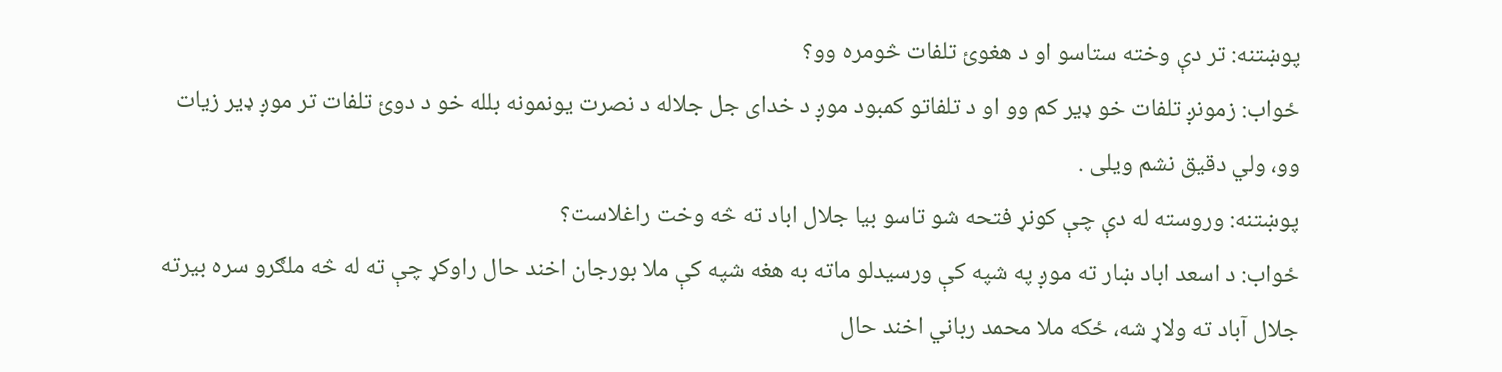پوښتنه: تر دې وخته ستاسو او د هغوئ تلفات څومره وو؟
ځواب: زمونږ تلفات خو ډیر کم وو او د تلفاتو کمبود موږ د خدای جل جلاله د نصرت یونمونه بلله خو د دوئ تلفات تر موږ ډیر زیات وو، ولي دقیق نشم ویلی .
پوښتنه: وروسته له دې چې کونړ فتحه شو تاسو بیا جلال اباد ته څه وخت راغلاست؟
ځواب: د اسعد اباد ښار ته موږ په شپه کې ورسیدلو ماته به هغه شپه کې ملا بورجان اخند حال راوکړ چې ته له څه ملګرو سره بیرته جلال آباد ته ولاړ شه، ځکه ملا محمد رباني اخند حال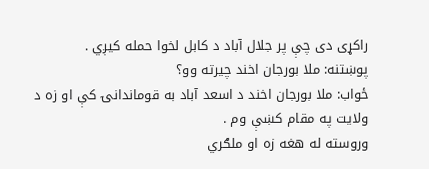راکړی دی چې پر جلال آباد د کابل لخوا حمله کیږي .
پوښتنه: ملا بورجان اخند چیرته وو؟
ځواب: ملا بورجان اخند د اسعد آباد به قوماندانۍ کې او زه د ولایت په مقام کښې وم .
وروسته له هغه زه او ملګري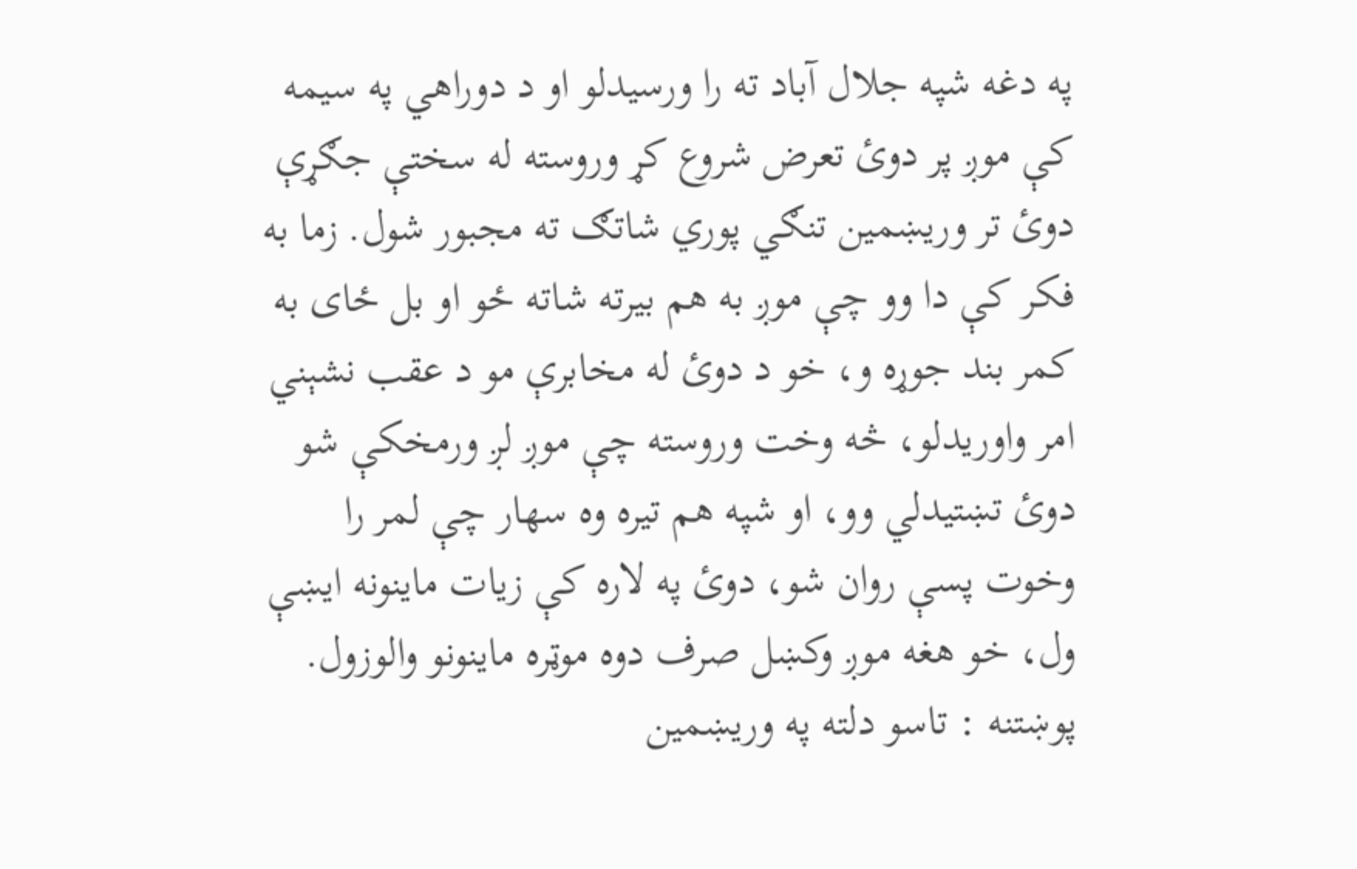په دغه شپه جلال آباد ته را ورسیدلو او د دوراهي په سیمه کې موږ پر دوئ تعرض شروع کړ وروسته له سختې جګړې دوئ تر وریښمین تنګي پوري شاتګ ته مجبور شول. زما به فکر کې دا وو چې موږ به هم بیرته شاته ځو او بل ځای به کمر بند جوړه و، خو د دوئ له مخابرې مو د عقب نشېني امر واوریدلو، څه وخت وروسته چې موږ لږ ورمخکې شو دوئ تښتیدلي وو، او شپه هم تیره وه سهار چې لمر را وخوت پسې روان شو، دوئ په لاره کې زیات ماینونه ایښې ول، خو هغه موږ وکښل صرف دوه موټره ماینونو والوزول.
پوښتنه : تاسو دلته په وریښمین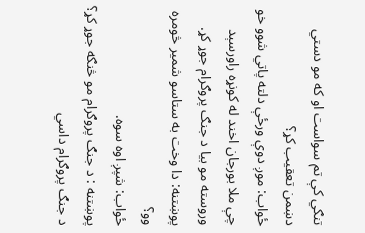تنګي کې تم سواست او که مو دستي دښمن تعقیب کړ؟
ځواب: موږ دوې ورځې دلته پاتي شوو خو چې ملا بورجان اخند له کونړه راورسېد وروسته مو بیا د جنګ پروګرام جوړ کړ.
پوښتنه: دا وخت به ستاسو شمیر څومره وو؟
ځواب: شپږ اوه سوه.
پوښتنه : د جنګ پروګرام مو څنګه جوړ کړ؟
د جنګ پروګرام داسي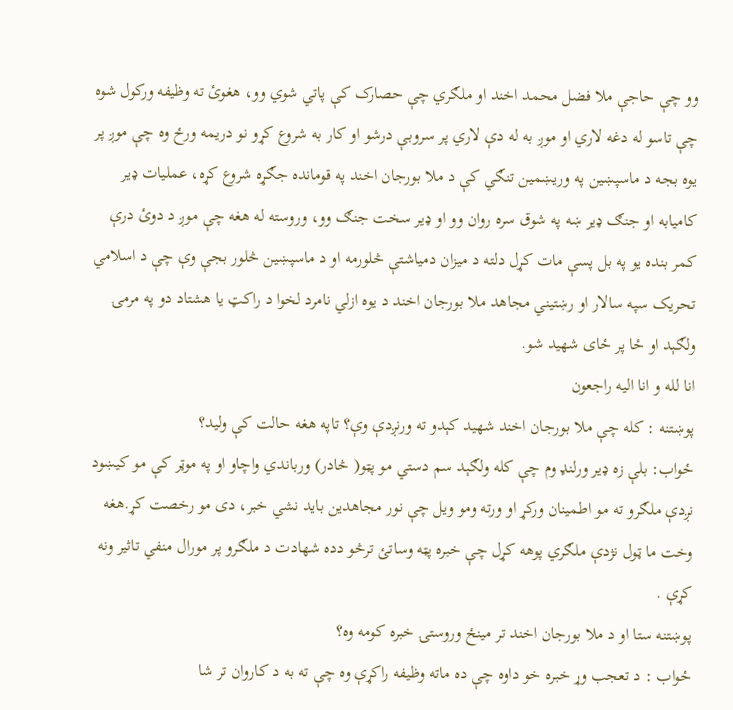وو چې حاجې ملا فضل محمد اخند او ملګري چې حصارک کې پاتي شوي وو، هغوئ ته وظیفه ورکول شوه چې تاسو له دغه لاري او موږ به له دې لاري پر سروبې درشو او کار به شروع کړو نو دریمه ورځ وه چې موږ پر یوه بجه د ماسپښین په وریښمین تنګي کې د ملا بورجان اخند په قومانده جګړه شروع کړه، عملیات ډیر کامیابه او جنګ ډیر ښه په شوق سره روان وو او ډیر سخت جنګ وو، وروسته له هغه چې موږ د دوئ درې کمر بنده یو په بل پسې مات کړل دلته د میزان دمیاشتې څلورمه او د ماسپښین څلور بجې وې چې د اسلامي تحریک سپه سالار او رښتیني مجاهد ملا بورجان اخند د یوه ازلي نامرد لخوا د راکټ یا هشتاد دو په مرمۍ ولګېد او ځا پر ځای شهید شو.
انا لله و انا الیه راجعون
پوښتنه : کله چې ملا بورجان اخند شهید کېدو ته ورنږدې وې؟ تاپه هغه حالت کې ولید؟
ځواب: بلې زه ډیر ورلنډ وم چې کله ولګېد سم دستي مو پټو( څادر) ورباندي واچاو او په موټر کې مو کیښود نږدې ملګرو ته مو اطمینان ورکړ او ورته ومو ویل چې نور مجاهدین باید نشي خبر، دی مو رخصت کړ.هغه وخت ما ټول نژدې ملګري پوهه کړل چې خبره پټه وساتئ ترڅو دده شهادت د ملګرو پر مورال منفي تاثیر ونه کړې .
پوښتنه ستا او د ملا بورجان اخند تر مینځ وروستۍ خبره کومه وه؟
ځواب : د تعجب وړ خبره خو داوه چې ده ماته وظیفه راکړې وه چې ته به د کاروان تر شا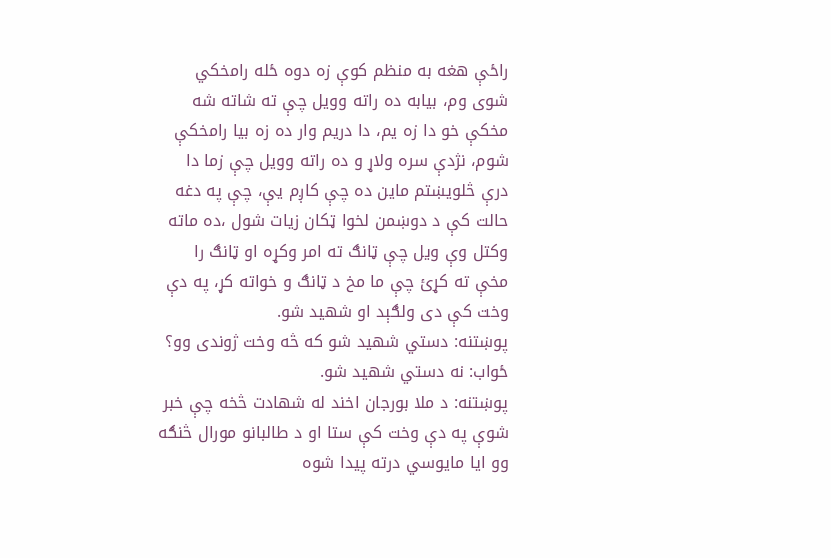راځې هغه به منظم کوې زه دوه ځله رامخکي شوی وم، بیابه ده راته وویل چې ته شاته شه مخکې خو دا زه یم، دا دریم وار ده زه بیا رامخکې شوم، نژدې سره ولاړ و ده راته وویل چې زما دا درې څلویښتم ماین ده چې کاږم یې، چې په دغه حالت کې د دوښمن لخوا ټکان زیات شول ،ده ماته وکتل وې ویل چې ټانګ ته امر وکړه او ټانګ را مخې ته کړئ چې ما مخ د ټانګ و خواته کړ، په دې وخت کې دی ولګېد او شهید شو.
پوښتنه: دستي شهید شو که څه وخت ژوندی وو؟
ځواب: نه دستي شهید شو.
پوښتنه: د ملا بورجان اخند له شهادت څخه چې خبر شوې په دې وخت کې ستا او د طالبانو مورال څنګه وو ایا مایوسي درته پیدا شوه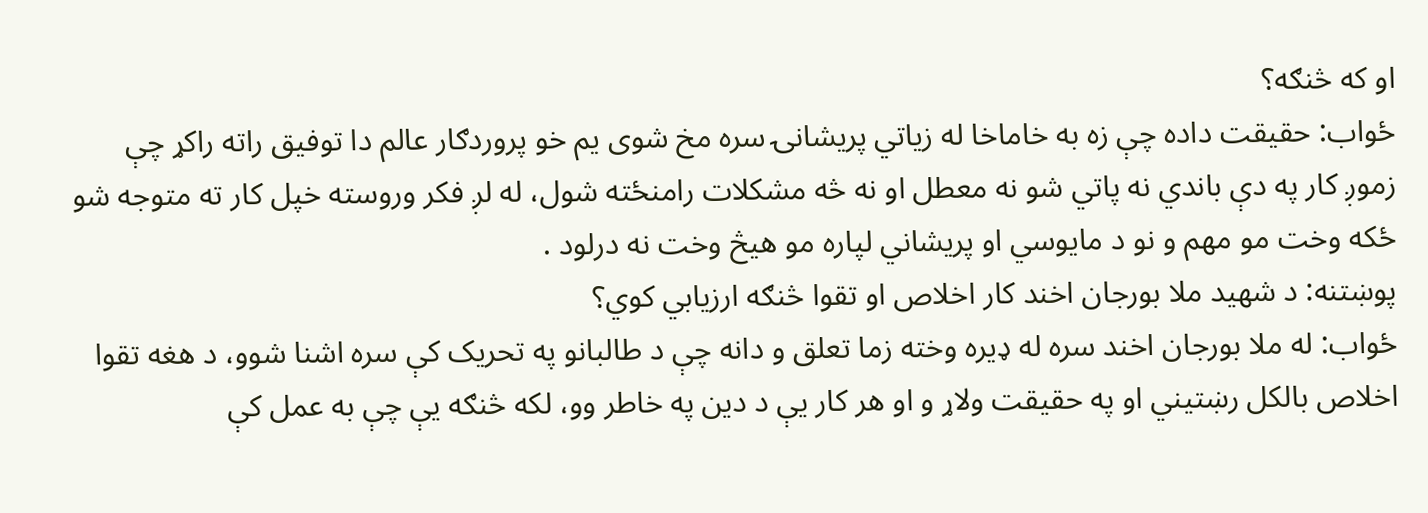او که څنګه؟
ځواب: حقیقت داده چې زه به خاماخا له زیاتي پریشانۍ سره مخ شوی یم خو پروردګار عالم دا توفیق راته راکړ چې زموږ کار په دې باندي نه پاتي شو نه معطل او نه څه مشکلات رامنځته شول، له لږ فکر وروسته خپل کار ته متوجه شو ځکه وخت مو مهم و نو د مایوسي او پریشاني لپاره مو هیڅ وخت نه درلود .
پوښتنه: د شهید ملا بورجان اخند کار اخلاص او تقوا څنګه ارزیابي کوي؟
ځواب: له ملا بورجان اخند سره له ډیره وخته زما تعلق و دانه چې د طالبانو په تحریک کې سره اشنا شوو، د هغه تقوا اخلاص بالکل رښتیني او په حقیقت ولاړ و او هر کار یې د دین په خاطر وو، لکه څنګه یې چې به عمل کې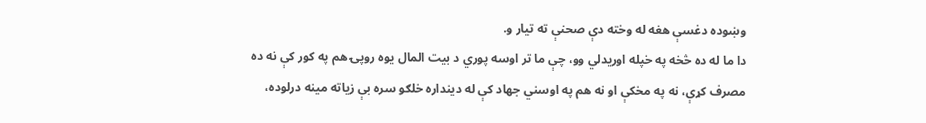وښوده دغسې هغه له وخته دې صحنې ته تیار و.
دا ما له ده څخه په خپله اوریدلي وو، چې ما تر اوسه پوري د بیت المال یوه روپۍ هم په کور کې نه ده مصرف کړې، نه په مخکې او نه هم په اوسني جهاد کې له دینداره خلګو سره بې زیاته مینه درلوده،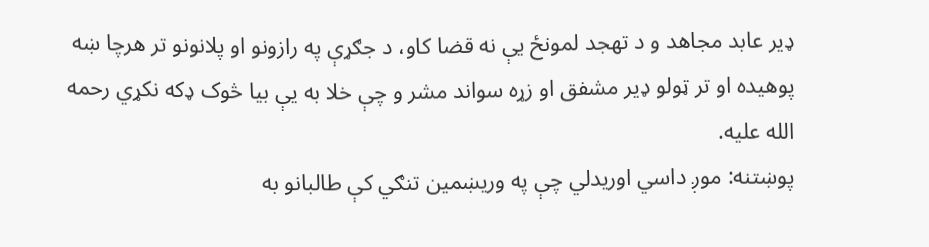ډیر عابد مجاهد و د تهجد لمونځ یې نه قضا کاو، د جګړې په رازونو او پلانونو تر هرچا ښه پوهیده او تر ټولو ډیر مشفق او زړه سواند مشر و چې خلا به یې بیا څوک ډکه نکړي رحمه الله علیه.
پوښتنه: موږ داسي اوریدلي چې په وریښمین تنګي کې طالبانو به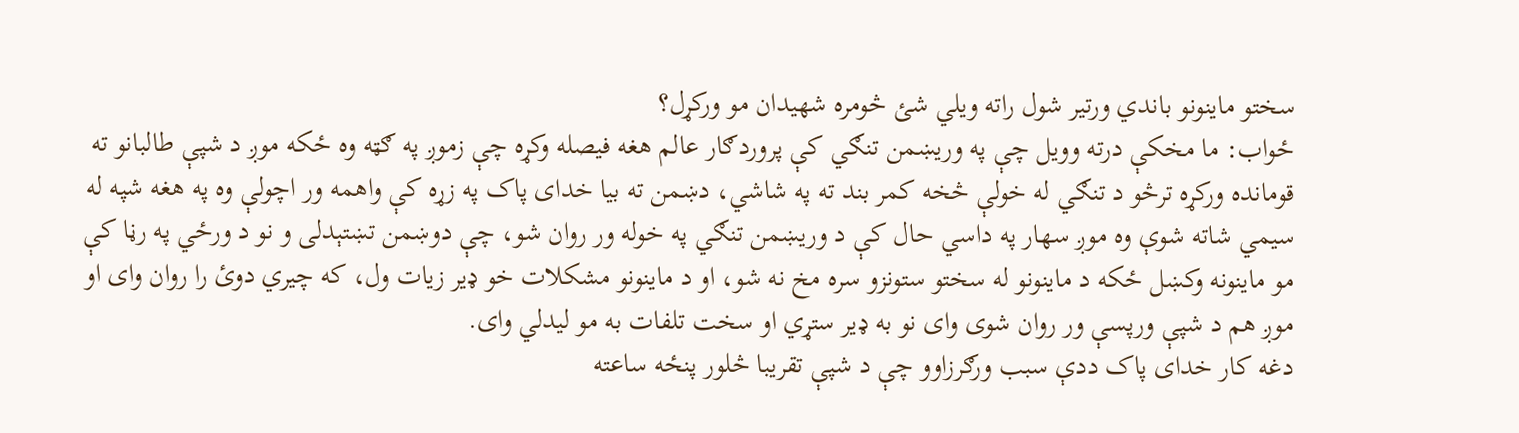سختو ماینونو باندي ورتیر شول راته ویلي شئ څومره شهیدان مو ورکړل؟
ځواب: ما مخکې درته وویل چې په وریښمن تنګي کې پروردګار عالم هغه فیصله وکړه چې زموږ په ګټه وه ځکه موږ د شپې طالبانو ته قومانده ورکړه ترڅو د تنګي له خولې څخه کمر بند ته په شاشي، دښمن ته بیا خدای پاک په زړه کې واهمه ور اچولې وه په هغه شپه له سیمي شاته شوې وه موږ سهار په داسي حال کې د وریښمن تنګي په خوله ور روان شو، چې دوښمن تښتېدلی و نو د ورځي په رڼا کې مو ماینونه وکښل ځکه د ماینونو له سختو ستونزو سره مخ نه شو، او د ماینونو مشکلات خو ډیر زیات ول، که چیري دوئ را روان وای او موږ هم د شپې ورپسې ور روان شوی وای نو به ډیر ستړي او سخت تلفات به مو لیدلي وای.
دغه کار خدای پاک ددې سبب ورګرزاوو چې د شپې تقریبا څلور پنځه ساعته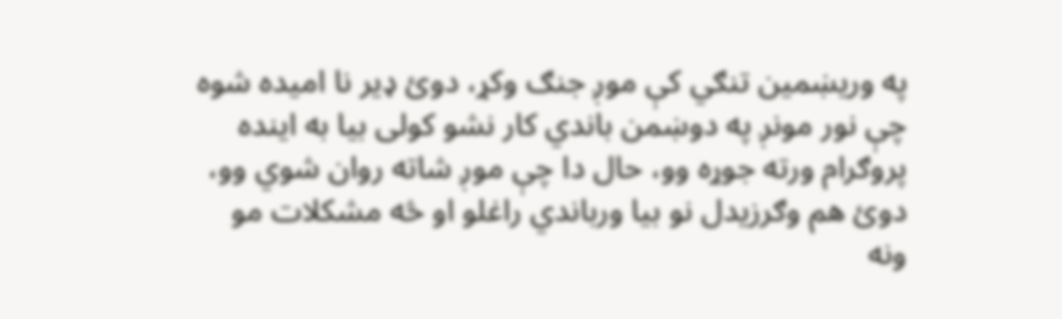په وریښمین تنګي کې موږ جنګ وکړ، دوئ ډیر نا امیده شوه چې نور مونږ په دوښمن باندي کار نشو کولی بیا به اینده پروګرام ورته جوړه وو، حال دا چې موږ شاته روان شوي وو، دوئ هم وګرزیدل نو بیا ورباندي راغلو او څه مشکلات مو ونه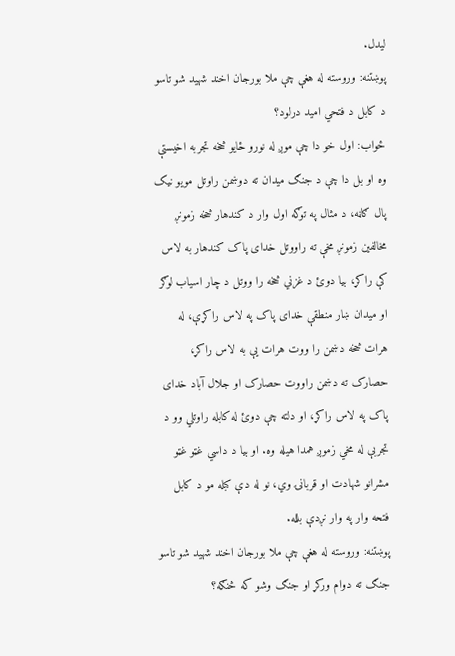لیدل.
پوښتنه: وروسته له هغې چې ملا بورجان اخند شهید شو تاسو د کابل د فتحي امید درلود؟
ځواب: اول خو دا چې موږ له نورو ځایو څخه تجربه اخیستې وه او بل دا چې د جنګ میدان ته دوښمن راوتل مویو نیک پال ګاڼه، د مثال په توګه اول وار د کندهار څخه زمونږ مخالفین زمونږ مخې ته راووتل خدای پاک کندهار به لاس کې راکړ، بیا دوئ د غزني څخه را ووتل د چار اسیاب لوګر او میدان ښار منطقې خدای پاک په لاس راکړې، له هرات څخه دښمن را ووت هرات یې به لاس راکړ، حصارک ته دښمن راووت حصارک او جلال آباد خدای پاک په لاس راکړ، او دلته چې دوئ له کابله راوتلي وو د تجربې له مخي زموږ همدا هیله وه. او بیا د داسي غټو غټو مشرانو شهادت او قربانۍ وي، نو له دې کبله مو د کابل فتحه وار په وار نږدې بلله.
پوښتنه: وروسته له هغې چې ملا بورجان اخند شهید شو تاسو جنګ ته دوام ورکړ او جنګ وشو که څنګه؟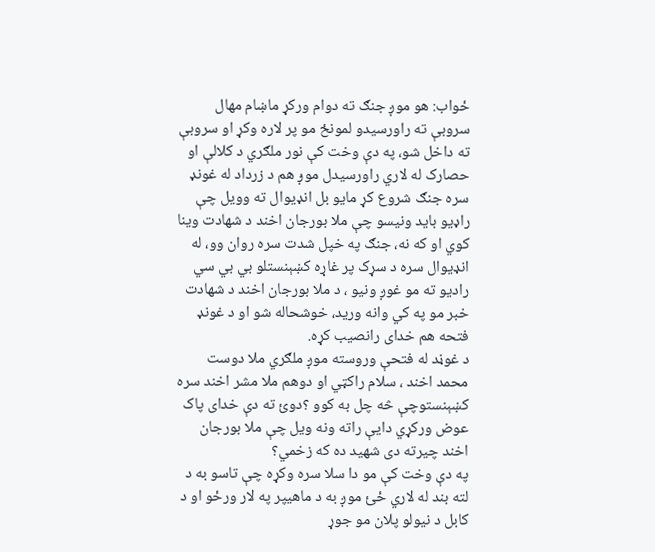ځواب: هو موږ جنګ ته دوام ورکړ ماښام مهال سروبې ته راورسیدو لمونځ مو پر لاره وکړ او سروبې ته داخل شو، په دې وخت کې نور ملګري د کلالې او حصارک له لاري راورسیدل موږ هم د زرداد له غونډ سره جنګ شروع کړ مایو بل انډیوال ته وویل چې راډیو باید ونیسو چې ملا بورجان اخند د شهادت وینا کوي او که نه، جنګ په خپل شدت سره روان وو، له انډیوال سره د سړک پر غاړه کښېنستلو بي بي سي رادیو ته مو غوږ ونیو ، د ملا بورجان اخند د شهادت خبر مو په کي وانه ورید، خوشحاله شو او د غونډ فتحه هم خدای رانصیب کړه.
د غوڼد له فتحې وروسته موږ ملګري ملا دوست محمد اخند ، سلام راکټي او دوهم ملا مشر اخند سره کښېنستوچې څه چل به کوو ؟دوئ ته دې خدای پاک عوض ورکړي دایې راته ونه ویل چې ملا بورجان اخند چیرته دی شهید ده که زخمي؟
په دې وخت کې مو دا سلا سره وکړه چې تاسو به د لته بند له لاري ځئ موږ به د ماهیپر په لار ورځو او د کابل د نیولو پلان مو جوړ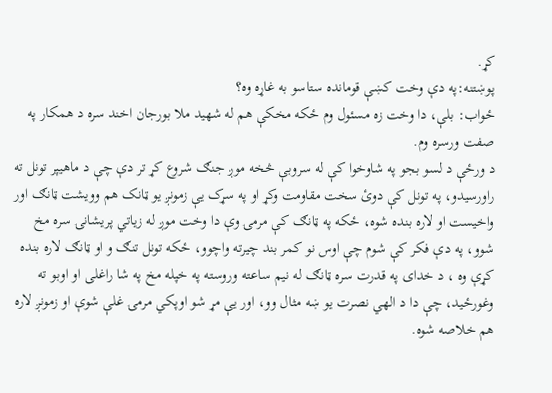کړ.
پوښتنه:په دې وخت کښې قومانده ستاسو به غاړه وه؟
ځواب: بلې، دا وخت زه مسئول وم ځکه مخکې هم له شهید ملا بورجان اخند سره د همکار په صفت ورسره وم.
د ورځې د لسو بجو په شاوخوا کې له سروبې څخه موږ جنګ شروع کړ تر دې چې د ماهیپر تونل ته راورسیدو، په تونل کې دوئ سخت مقاومت وکړ او په سړک یې زمونږ یو ټانک هم وویشت ټانګ اور واخیست او لاره بنده شوه، ځکه په ټانګ کې مرمۍ وې دا وخت موږ له زیاتي پریشانۍ سره مخ شوو، په دې فکر کې شوم چې اوس نو کمر بند چیرته واچوو، ځکه تونل تنګ و او ټانګ لاره بنده کړې وه ، د خدای په قدرت سره ټانګ له نیم ساعته وروسته په خپله مخ په شا راغلی او اوبو ته وغورځید، چې دا د الهي نصرت یو ښه مثال وو، اور یې مړ شو اوپکي مرمۍ غلې شوې او زمونږ لاره هم خلاصه شوه.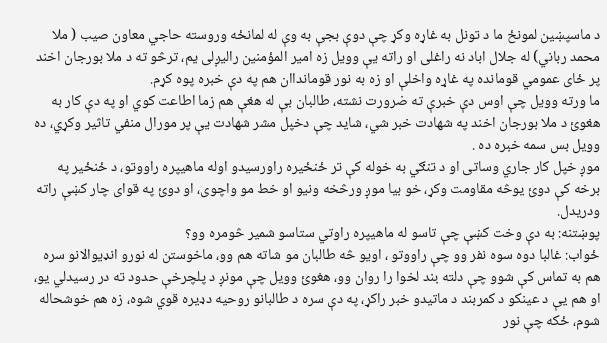د ماسپښین لمونځ ما د تونل به غاړه وکړ چې دوې بجې به وې له لمانځه وروسته حاجي معاون صیب ( ملا محمد رباني) له جلال اباد نه راغلی او راته یې وویل زه امیر المؤمنین رالیږلی یم، ترڅو ته د ملا بورجان اخند پر ځای عمومي قومانده په غاړه واخلې او زه به نور قومانداان هم په دې خبره پوه کړم.
ما ورته وویل چې اوس دې خبرې ته ضرورت نشته، طالبان بې له هغې هم زما اطاعت کوي او په دې کار به هغوئ د ملا بورجان اخند په شهادت خبر شي، شاید چې دخپل مشر شهادت یې پر مورال منفي تاثیر وکړي، ده وویل بس سمه خبره ده .
موږ خپل کار جاري وساتی او د تنګي به خوله کې تر ځنځیره راورسیدو اوله ماهیپره راووتو، د ځنځیر په برخه کې دوئ یوڅه مقاومت وکړ، خو بیا موږ ورڅخه ونیو او خط مو واچوی، او دوئ په قوای چار کښې راته ودریدل.
پوښتنه: به دې وخت کښې چې تاسو له ماهیپره راوتي ستاسو شمیر څومره وو؟
ځواب: غالبا دوه سوه نفر وو چې راووتو ، اویو څه طالبان مو شاته هم وو، ماخوستن له نورو انډیوالانو سره هم به تماس کې شوو چې دلته بند لخوا را روان وو، هغوئ وویل چې مونږ د پلچرخې حدود ته در رسیدلي یو، او هم یې د عینکو د کمربند د ماتیدو خبر راکړ، په دې سره د طالبانو روحیه دډیره قوي شوه، زه هم خوشحاله شوم، ځکه چې نور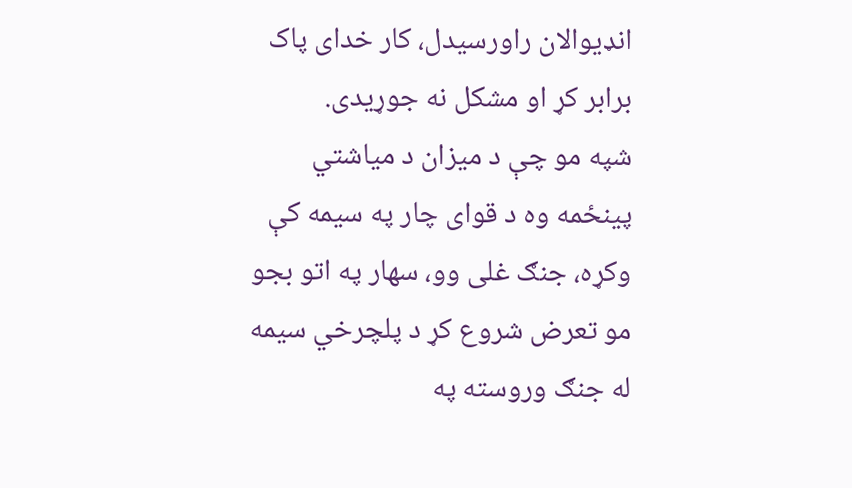انډیوالان راورسیدل، کار خدای پاک برابر کړ او مشکل نه جوړیدی.
شپه مو چې د میزان د میاشتي پینځمه وه د قوای چار په سیمه کې وکړه، جنګ غلی وو، سهار په اتو بجو مو تعرض شروع کړ د پلچرخي سیمه له جنګ وروسته په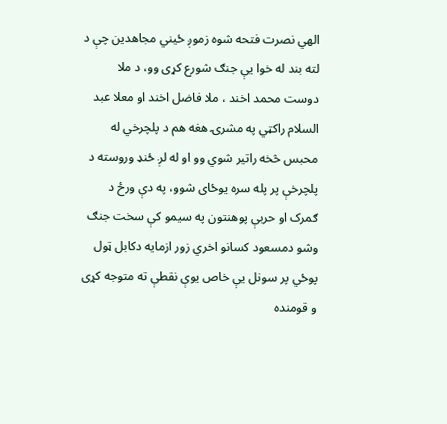الهي نصرت فتحه شوه زموږ ځیني مجاهدین چې د لته بند له خوا یې جنګ شورع کړی وو، د ملا دوست محمد اخند ، ملا فاضل اخند او معلا عبد السلام راکټي په مشرۍ هغه هم د پلچرخي له محبس څخه راتیر شوي وو او له لږ ځنډ وروسته د پلچرخې پر پله سره یوځای شوو، په دې ورځ د ګمرک او حربې پوهنتون په سیمو کې سخت جنګ وشو دمسعود کسانو اخري زور ازمایه دکابل ټول پوځي پر سونل یې خاص یوې نقطې ته متوجه کړی و قومنده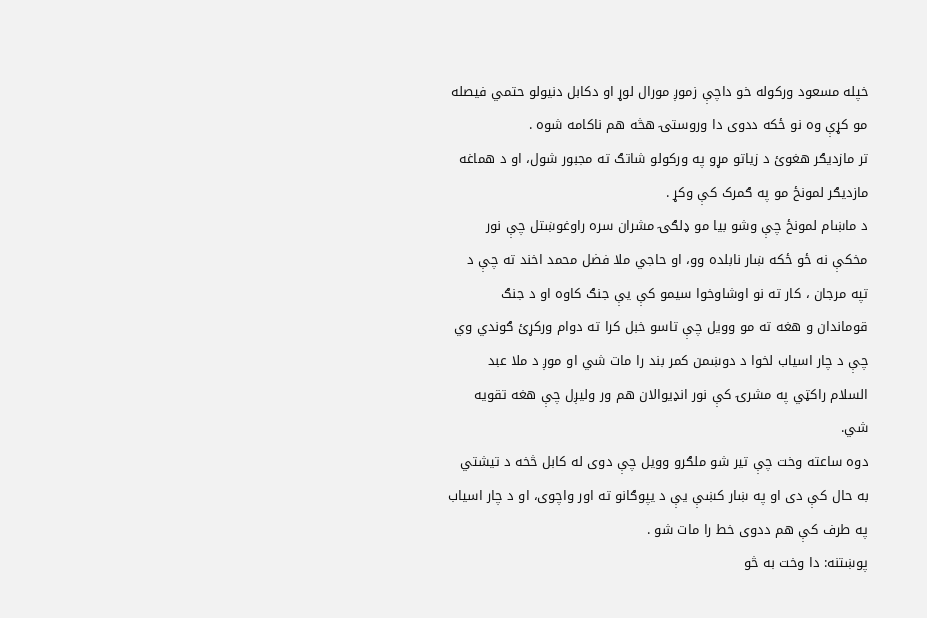خپله مسعود ورکوله خو داچې زموږ مورال لوړ او دکابل دنیولو حتمي فیصله مو کړې وه نو ځکه ددوی دا وروستۍ هڅه هم ناکامه شوه .
تر مازدیګر هغوئ د زیاتو مړو په ورکولو شاتګ ته مجبور شول، او د هماغه مازدیګر لمونځ مو په ګمرک کې وکړ .
د ماښام لمونځ چې وشو بیا مو ډلګۍ مشران سره راوغوښتل چې نور مخکې نه ځو ځکه ښار نابلده وو، او حاجي ملا فضل محمد اخند ته چې د تپه مرجان ، کار ته نو اوشاوخوا سیمو کې یې جنګ کاوه او د جنګ قوماندان و هغه ته مو وویل چې تاسو خبل کرا ته دوام ورکړئ ګوندي وي چې د چار اسیاب لخوا د دوښمن کمر بند را مات شي او موږ د ملا عبد السلام راکټي په مشرۍ کې نور انډیوالان هم ور ولیږل چې هغه تقویه شي.
دوه ساعته وخت چې تیر شو ملګرو وویل چې دوی له کابل څخه د تیشتي به حال کې دی او په ښار کښې یې د یپوګانو ته اور واچوی، او د چار اسیاب په طرف کې هم ددوی خط را مات شو .
پوښتنه: دا وخت به څو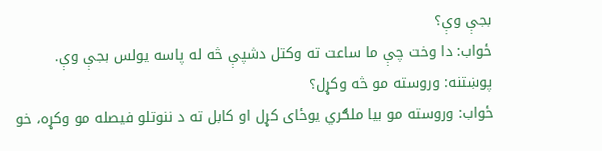بجې وې؟
ځواب: دا وخت چې ما ساعت ته وکتل دشپې څه له پاسه یولس بجې وې.
پوښتنه: وروسته مو څه وکړل؟
ځواب: وروسته مو بیا ملګري یوځای کړل او کابل ته د ننوتلو فیصله مو وکړه، خو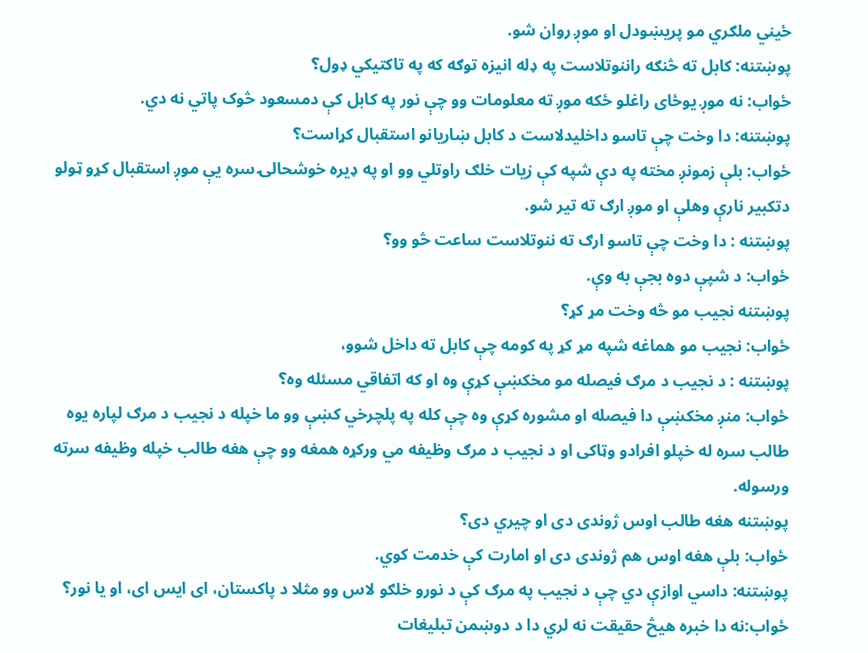ځیني ملګري مو پریښودل او موږ روان شو.
پوښتنه: کابل ته څنګه راننوتلاست په ډله انیزه توګه که په تاکتیکي ډول؟
ځواب: نه موږ یوځای راغلو ځکه موږ ته معلومات وو چې نور په کابل کې دمسعود څوک پاتي نه دي.
پوښتنه: دا وخت چې تاسو داخلیدلاست د کابل ښاریانو استقبال کړاست؟
ځواب: بلې زمونږ مخته په دې شپه کې زیات خلګ راوتلي وو او په ډیره خوشحالۍ سره یې موږ استقبال کړو ټولو دتکبیر نارې وهلې او موږ ارګ ته تیر شو.
پوښتنه : دا وخت چې تاسو ارګ ته ننوتلاست ساعت څو وو؟
ځواب: د شپې دوه بجې به وې.
پوښتنه نجیب مو څه وخت مړ کړ؟
ځواب: نجیب مو هماغه شپه مړ کړ په کومه چې کابل ته داخل شوو،
پوښتنه : د نجیب د مرګ فیصله مو مخکښې کړې وه او که اتفاقي مسئله وه؟
ځواب: منږ مخکښې دا فیصله او مشوره کړې وه چې کله په پلچرخي کښې وو ما خپله د نجیب د مرګ لپاره یوه طالب سره له خپلو افرادو وټاکی او د نجیب د مرګ وظیفه مي ورکړه همغه وو چې هغه طالب خپله وظیفه سرته ورسوله.
پوښتنه هغه طالب اوس ژوندی دی او چیري دی؟
ځواب: بلې هغه اوس هم ژوندی دی او امارت کې خدمت کوي.
پوښتنه: داسي اوازې دي چې د نجیب په مرګ کې د نورو خلګو لاس وو مثلا د پاکستان، ای ایس ای، او یا نور؟
ځواب:نه دا خبره هیڅ حقیقت نه لري دا د دوښمن تبلیغات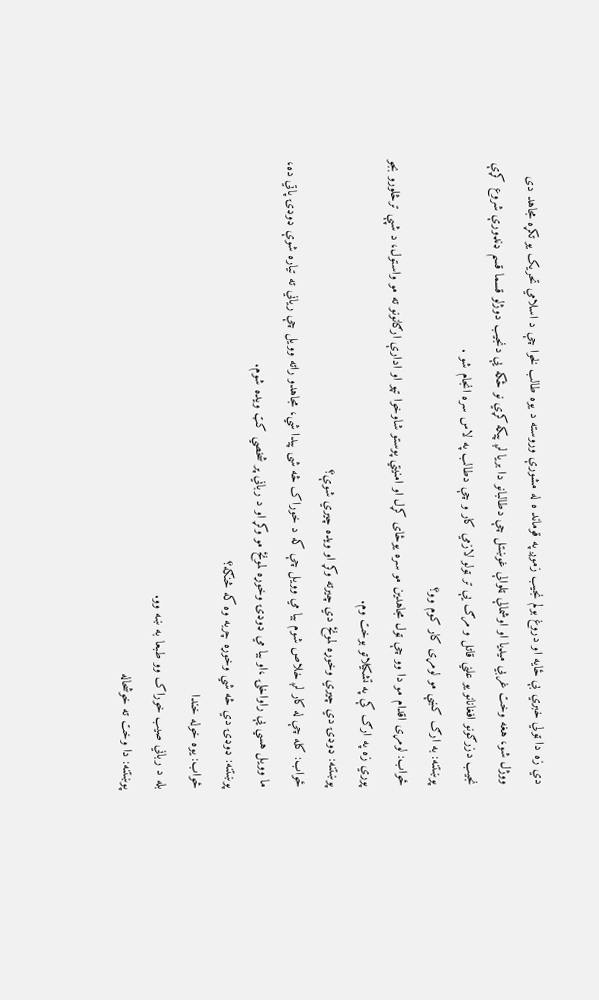دي زه دا ټولي خبري بې ځایه او دروغ بولم نجیب زموږ په قوماند ه له مشورې وروسته د یوه طالب لخوا چې د اسلامي تحریک یو تکړه مجاهد دی ووژل شو، هغه وخت غربي میډیا او اوشمالې ټلوالې غوښتل چې دطالبانو دا بریا لږ پیکه کړي نو ځکه یې دنجیب دوژلو قسما قسم ډنډورې شروع کړې نجیب دزرګونو افغانانو یو علني قاتل و مرګ یې تر ټولو لازمي کار و چې دطالب په لاس سره انجام شو .
پوښتنه: به ارګ کښې مو لومړی کار کوم وو؟
ځواب: لومړی اقدام مو دا وو چې ټول مجاهدین مو سره یوځای کړل او امنیتي پوستو شاوخوا تپو او ادارې ارګانونو ته مو واستول، د شپې ترڅلورو بجو پوري زه په ارګ کې په تشکیلاتو بوخت وم.
پوښتنه: ډوډۍ دي چیري وخوړه لمونځ دي چیرته وکړ او ویده چیري شوې؟
ځواب: کله چې له کار لږ خلاص شوم بیا مي وویل چې که د خوراک څه شی پیدا شي، مجاهدو راته وویل چې ریاني ته تیاره شوې ډوډۍ پاتي ده، ما وویل هسي یې راواخلۍ ،او بیا مي ډوډۍ وخوړه لمونځ مو وکړ او د رباني پر شخصي کټ ویده شوم.
پوښتنه: ډوډۍ دي څه شي وخوړه چربه وه که څنګه؟
ځواب: یوه خوله خندا
بله د رباني صیب خوراک وو طبعا به ښه وو.
پوښتنه: دا وخت ته خوشحاله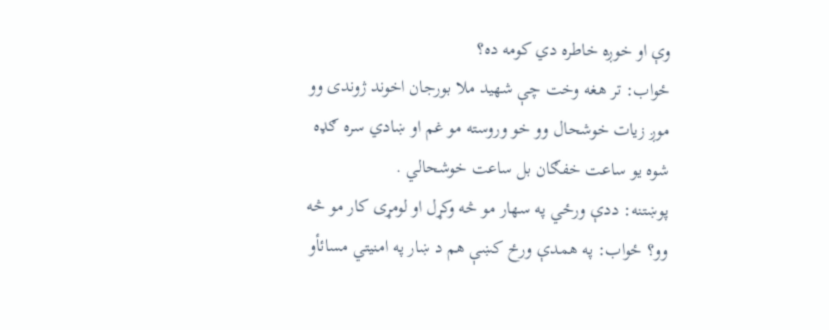وې او خوږه خاطره دي کومه ده؟
ځواب: تر هغه وخت چې شهید ملا بورجان اخوند ژوندی وو موږ زیات خوشحال وو خو وروسته مو غم او ښادي سره ګډه شوه یو ساعت خفګان بل ساعت خوشحالي .
پوښتنه: ددې ورځي په سهار مو څه وکړل او لومړی کار مو څه وو؟ ځواب: په همدې ورځ کښې هم د ښار په امنیتي مسائأو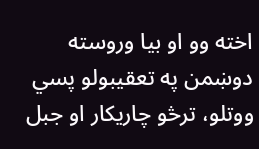اخته وو او بیا وروسته دوښمن په تعقیبولو پسي ووتلو، ترڅو چاریکار او جبل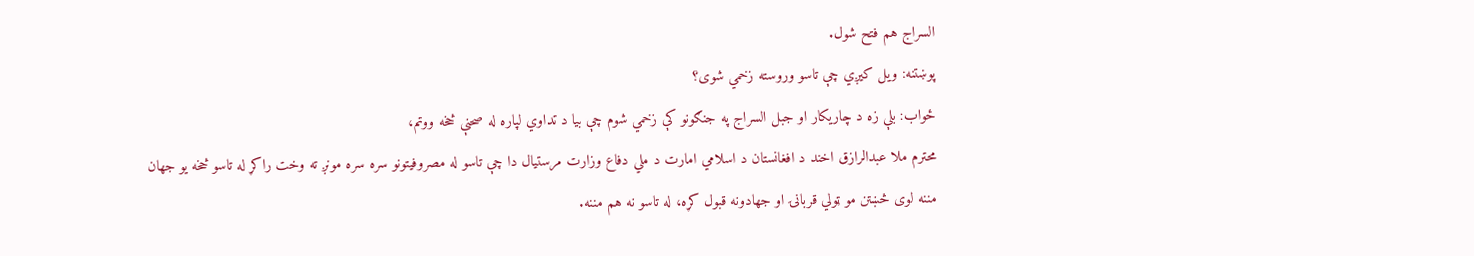السراج هم فتح شول.
پوښتنه: ویل کیږي چې تاسو وروسته زخمي شوی؟
ځواب: بلې زه د چاریکار او جبل السراج په جنګونو کې زخمي شوم چې بیا د تداوي لپاره له صحنې څخه ووتم،
محترم ملا عبدالرازق اخند د افغانستان د اسلامي امارت د ملي دفاع وزارت مرستیال دا چې تاسو له مصروفیتونو سره سره مونږ ته وخت راکړ له تاسو څخه یو جهان مننه لوی څښتن مو ټولي قربانۍ او جهادونه قبول کړه، له تاسو نه هم مننه.